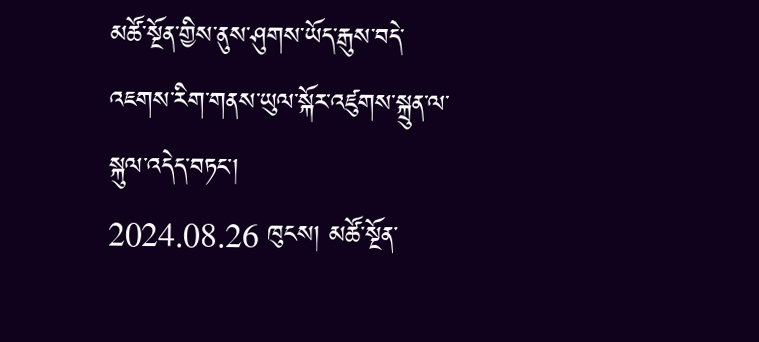མཚོ་སྔོན་གྱིས་ནུས་ཤུགས་ཡོད་རྒུས་བདེ་འཇགས་རིག་གནས་ཡུལ་སྐོར་འཛུགས་སྐྲུན་ལ་སྐུལ་འདེད་བཏང་།
2024.08.26 ཁུངས། མཚོ་སྔོན་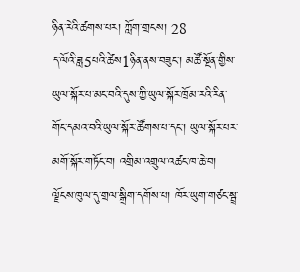ཉིན་རེའི་ཚགས་པར། ཀློག་གྲངས། 28
ད་ལོའི་ཟླ5པའི་ཚེས1ཉིན་ནས་བཟུང་། མཚོ་སྔོན་གྱིས་ཡུལ་སྐོར་པ་མང་བའི་དུས་ཀྱི་ཡུལ་སྐོར་ཁྲོམ་རའི་རིན་གོང་དམའ་བའི་ཡུལ་སྐོར་ཚོགས་པ་དང་། ཡུལ་སྐོར་པར་མགོ་སྐོར་གཏོང་བ། འགྲིམ་འགྲུལ་འཚང་ཁ་ཆེ་བ། ལྗོངས་ཁུལ་དུ་གྲལ་སྒྲིག་དགོས་པ། ཁོར་ཡུག་གཙང་སྦྲ་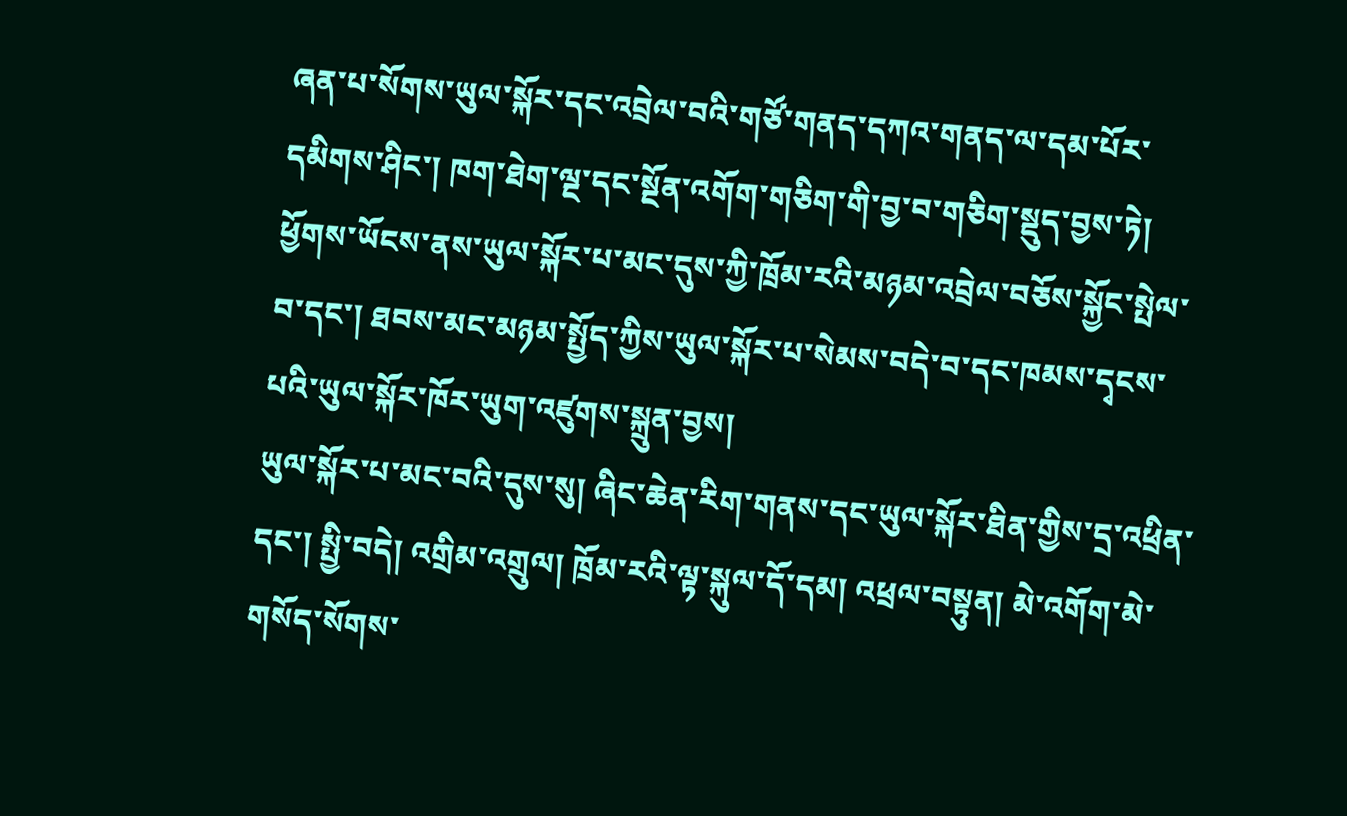ཞན་པ་སོགས་ཡུལ་སྐོར་དང་འབྲེལ་བའི་གཙོ་གནད་དཀའ་གནད་ལ་དམ་པོར་དམིགས་ཤིང་། ཁག་ཐེག་ལྔ་དང་སྔོན་འགོག་གཅིག་གི་བྱ་བ་གཅིག་སྡུད་བྱས་ཏེ། ཕྱོགས་ཡོངས་ནས་ཡུལ་སྐོར་པ་མང་དུས་ཀྱི་ཁྲོམ་རའི་མཉམ་འབྲེལ་བཅོས་སྐྱོང་སྤེལ་བ་དང་། ཐབས་མང་མཉམ་སྤྱོད་ཀྱིས་ཡུལ་སྐོར་པ་སེམས་བདེ་བ་དང་ཁམས་དྭངས་པའི་ཡུལ་སྐོར་ཁོར་ཡུག་འཛུགས་སྐྲུན་བྱས།
ཡུལ་སྐོར་པ་མང་བའི་དུས་སུ། ཞིང་ཆེན་རིག་གནས་དང་ཡུལ་སྐོར་ཐིན་གྱིས་དྲ་འཕྲིན་དང་། སྤྱི་བདེ། འགྲིམ་འགྲུལ། ཁྲོམ་རའི་ལྟ་སྐུལ་དོ་དམ། འཕྲལ་བསྟུན། མེ་འགོག་མེ་གསོད་སོགས་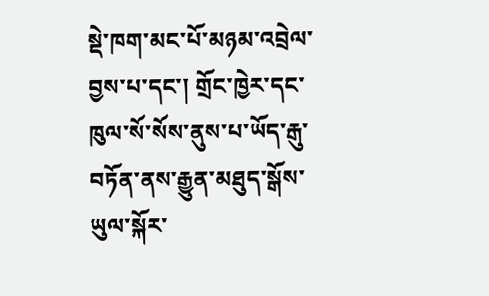སྡེ་ཁག་མང་པོ་མཉམ་འབྲེལ་བྱས་པ་དང་། གྲོང་ཁྱེར་དང་ཁུལ་སོ་སོས་ནུས་པ་ཡོད་རྒུ་བཏོན་ནས་རྒྱུན་མཐུད་སྒོས་ཡུལ་སྐོར་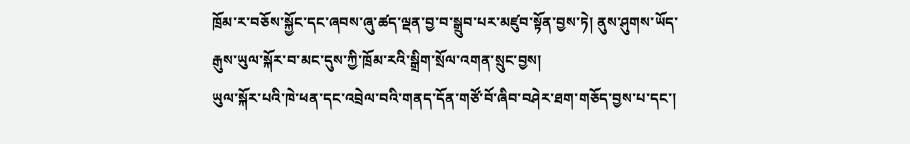ཁྲོམ་ར་བཅོས་སྐྱོང་དང་ཞབས་ཞུ་ཚད་ལྡན་བྱ་བ་སྒྲུབ་པར་མཛུབ་སྟོན་བྱས་ཏེ། ནུས་ཤུགས་ཡོད་རྒུས་ཡུལ་སྐོར་བ་མང་དུས་ཀྱི་ཁྲོམ་རའི་སྒྲིག་སྲོལ་འགན་སྲུང་བྱས།
ཡུལ་སྐོར་པའི་ཁེ་ཕན་དང་འབྲེལ་བའི་གནད་དོན་གཙོ་བོ་ཞིབ་བཤེར་ཐག་གཅོད་བྱས་པ་དང་།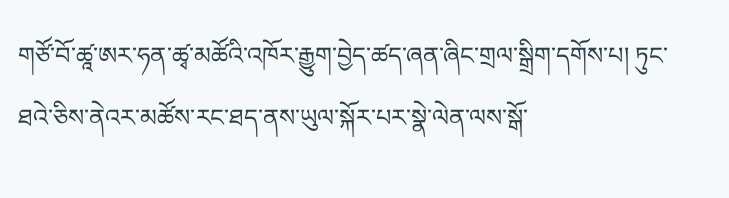གཙོ་བོ་ཚཱ་ཨར་ཧན་ཚྭ་མཚོའི་འཁོར་རྒྱུག་བྱེད་ཚད་ཞན་ཞིང་གྲལ་སྒྲིག་དགོས་པ། ཏུང་ཐའེ་ཅིས་ནེའར་མཚོས་རང་ཐད་ནས་ཡུལ་སྐོར་པར་སྣེ་ལེན་ལས་སྒོ་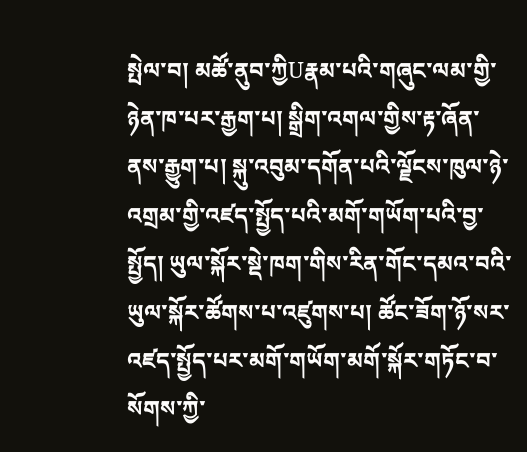སྤེལ་བ། མཚོ་ནུབ་ཀྱིUརྣམ་པའི་གཞུང་ལམ་གྱི་ཉེན་ཁ་པར་རྒྱག་པ། སྒྲིག་འགལ་གྱིས་རྟ་ཞོན་ནས་རྒྱུག་པ། སྐུ་འབུམ་དགོན་པའི་ལྗོངས་ཁུལ་ཉེ་འགྲམ་གྱི་འཛད་སྤྱོད་པའི་མགོ་གཡོག་པའི་བྱ་སྤྱོད། ཡུལ་སྐོར་སྡེ་ཁག་གིས་རིན་གོང་དམའ་བའི་ཡུལ་སྐོར་ཚོགས་པ་འཛུགས་པ། ཚོང་ཟོག་ཉོ་སར་འཛད་སྤྱོད་པར་མགོ་གཡོག་མགོ་སྐོར་གཏོང་བ་སོགས་ཀྱི་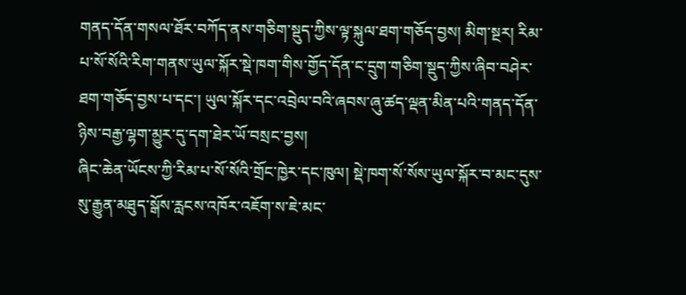གནད་དོན་གསལ་ཐོར་བཀོད་ནས་གཅིག་སྡུད་ཀྱིས་ལྟ་སྐུལ་ཐག་གཅོད་བྱས། མིག་སྔར། རིམ་པ་སོ་སོའི་རིག་གནས་ཡུལ་སྐོར་སྡེ་ཁག་གིས་གྱོད་དོན་ང་དྲུག་གཅིག་སྡུད་ཀྱིས་ཞིབ་བཤེར་ཐག་གཅོད་བྱས་པ་དང་། ཡུལ་སྐོར་དང་འབྲེལ་བའི་ཞབས་ཞུ་ཚད་ལྡན་མིན་པའི་གནད་དོན་ཉིས་བརྒྱ་ལྷག་མྱུར་དུ་དག་ཐེར་ཡོ་བསྲང་བྱས།
ཞིང་ཆེན་ཡོངས་ཀྱི་རིམ་པ་སོ་སོའི་གྲོང་ཁྱེར་དང་ཁུལ། སྡེ་ཁག་སོ་སོས་ཡུལ་སྐོར་བ་མང་དུས་སུ་རྒྱུན་མཐུད་སྒོས་རླངས་འཁོར་འཇོག་ས་ཇེ་མང་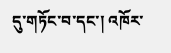དུ་གཏོང་བ་དང་། འཁོར་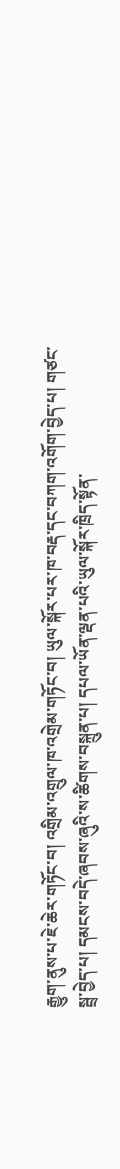རྒྱུག་ནུས་པ་ཇེ་ཆེར་གཏོང་བ། འགྲིམ་འགྲུལ་ཁ་འགྲེམ་གཏོང་བ། ཡུལ་སྐོར་པར་ཁ་བརྡ་དང་བཀག་འགོག་བྱེད་པ། གཙང་སྦྲ་བྱེད་པ། དམངས་བདེ་ཞབས་ཞུའི་ས་ཚིགས་བསྐྲུན་པ། དཔལ་ཡོན་ལྡན་པའི་ཡུལ་སྐོར་ཁྲིད་སྟོན་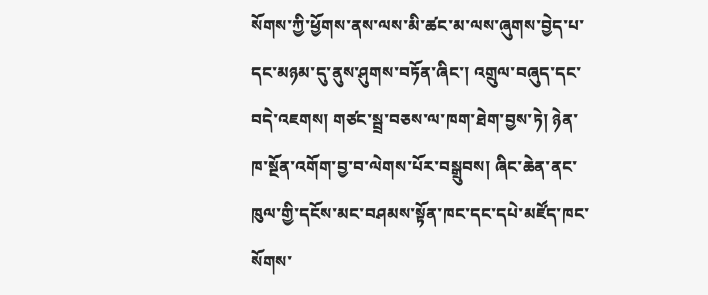སོགས་ཀྱི་ཕྱོགས་ནས་ལས་མི་ཚང་མ་ལས་ཞུགས་བྱེད་པ་དང་མཉམ་དུ་ནུས་ཤུགས་བཏོན་ཞིང་། འགྲུལ་བཞུད་དང་བདེ་འཇགས། གཙང་སྦྲ་བཅས་ལ་ཁག་ཐེག་བྱས་ཏེ། ཉེན་ཁ་སྔོན་འགོག་བྱ་བ་ལེགས་པོར་བསྒྲུབས། ཞིང་ཆེན་ནང་ཁུལ་གྱི་དངོས་མང་བཤམས་སྟོན་ཁང་དང་དཔེ་མཛོད་ཁང་སོགས་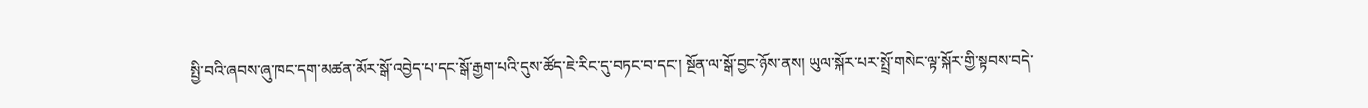སྤྱི་བའི་ཞབས་ཞུ་ཁང་དག་མཚན་མོར་སྒོ་འབྱེད་པ་དང་སྒོ་རྒྱག་པའི་དུས་ཚོད་ཇེ་རིང་དུ་བཏང་བ་དང་། སྔོན་ལ་སྒོ་བྱང་ཉོས་ནས། ཡུལ་སྐོར་པར་སྤྲོ་གསེང་ལྟ་སྐོར་གྱི་སྟབས་བདེ་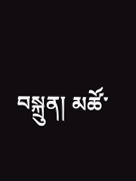བསྐྲུན། མཚོ་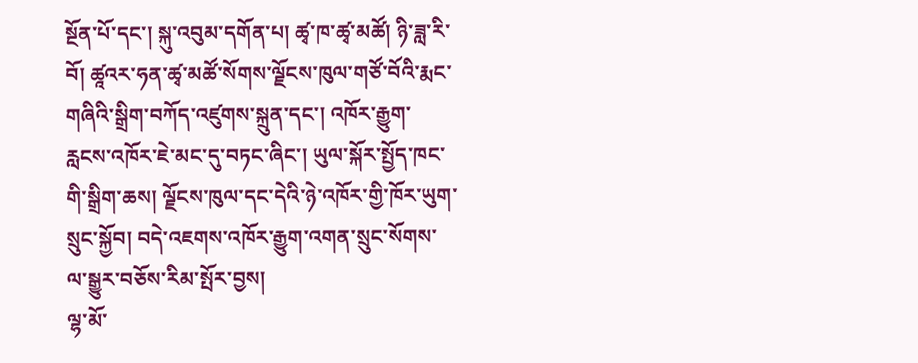སྔོན་པོ་དང་། སྐུ་འབུམ་དགོན་པ། ཚྭ་ཁ་ཚྭ་མཚོ། ཉི་ཟླ་རི་བོ། ཚཱའར་ཧན་ཚྭ་མཚོ་སོགས་ལྗོངས་ཁུལ་གཙོ་བོའི་རྨང་གཞིའི་སྒྲིག་བཀོད་འཛུགས་སྐྲུན་དང་། འཁོར་རྒྱུག་རླངས་འཁོར་ཇེ་མང་དུ་བཏང་ཞིང་། ཡུལ་སྐོར་སྤྱོད་ཁང་གི་སྒྲིག་ཆས། ལྗོངས་ཁུལ་དང་དེའི་ཉེ་འཁོར་གྱི་ཁོར་ཡུག་སྲུང་སྐྱོབ། བདེ་འཇགས་འཁོར་རྒྱུག་འགན་སྲུང་སོགས་ལ་སྒྱུར་བཅོས་རིམ་སྤོར་བྱས།
ལྷ་མོ་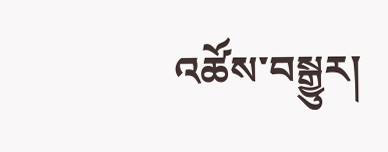འཚོས་བསྒྱུར།